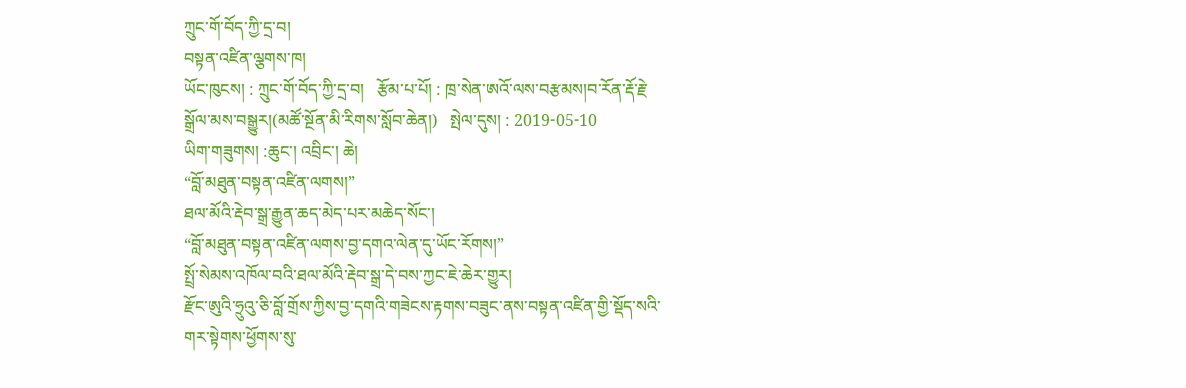ཀྲུང་གོ་བོད་ཀྱི་དྲ་བ།
བསྟན་འཛིན་ལྕགས་ཁ།
ཡོང་ཁུངས། : ཀྲུང་གོ་བོད་ཀྱི་དྲ་བ།   རྩོམ་པ་པོ། : ཁྲ་སེན་ཨའོ་ལས་བརྩམས།བ་རོན་རྡོ་རྗེ་སྒྲོལ་མས་བསྒྱུར།(མཚོ་སྔོན་མི་རིགས་སློབ་ཆེན།)   སྤེལ་དུས། : 2019-05-10
ཡིག་གཟུགས། :ཆུང་། འབྲིང་། ཆེ།
“བློ་མཐུན་བསྟན་འཛིན་ལགས།”
ཐལ་མོའི་རྡེབ་སྒྲ་རྒྱུན་ཆད་མེད་པར་མཆེད་སོང་།
“བློ་མཐུན་བསྟན་འཛིན་ལགས་བྱ་དགའ་ལེན་དུ་ཡོང་རོགས།”
སྤྲོ་སེམས་འཁོལ་བའི་ཐལ་མོའི་རྡེབ་སྒྲ་དེ་བས་ཀྱང་ཇེ་ཆེར་གྱུར།
རྫོང་ཨུའི་ཧྲུའུ་ཅི་བློ་གྲོས་ཀྱིས་བྱ་དགའི་གཟེངས་རྟགས་བཟུང་ནས་བསྟན་འཛིན་གྱི་སྡོད་སའི་གར་སྟེགས་ཕྱོགས་སུ་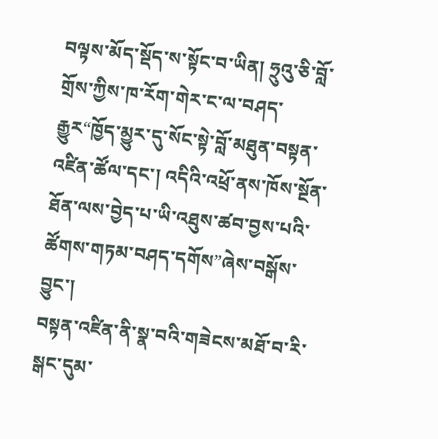བལྟས་མོད་སྡོད་ས་སྟོང་བ་ཡིན། ཧྲུའུ་ཅི་བློ་གྲོས་ཀྱིས་ཁ་རོག་གེར་ང་ལ་བཤད་རྒྱུར“ཁྱོད་མྱུར་དུ་སོང་སྟེ་བློ་མཐུན་བསྟན་འཛིན་ཚོལ་དང་། འདིའི་འཕྲོ་ནས་ཁོས་སྔོན་ཐོན་ལས་བྱེད་པ་ཡི་འཐུས་ཚབ་བྱས་པའི་ཚོགས་གཏམ་བཤད་དགོས”ཞེས་བསྒོས་བྱུང་།
བསྟན་འཛིན་ནི་སྣ་བའི་གཟེངས་མཐོ་བ་རི་སྒང་དུམ་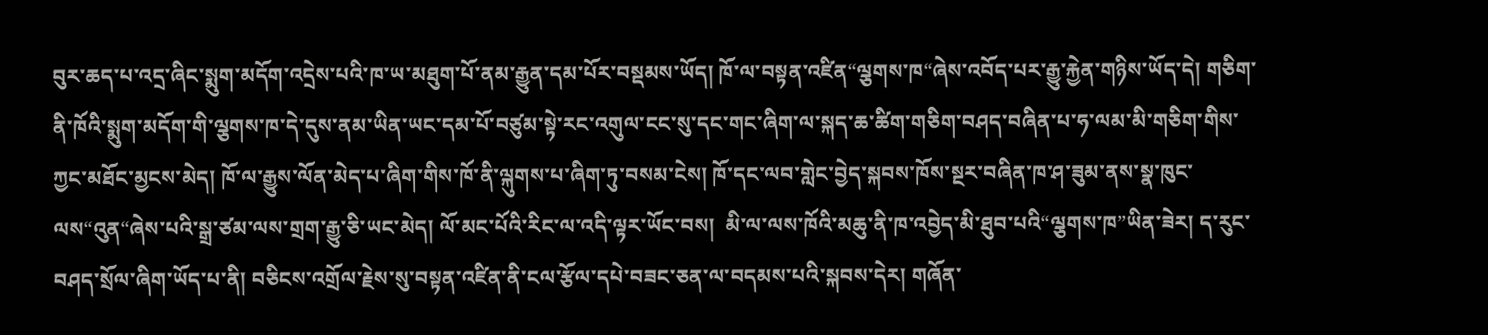བུར་ཆད་པ་འདྲ་ཞིང་སྨུག་མདོག་འདྲེས་པའི་ཁ་ཡ་མཐུག་པོ་ནམ་རྒྱུན་དམ་པོར་བསྡམས་ཡོད། ཁོ་ལ་བསྟན་འཛིན“ལྕགས་ཁ“ཞེས་འབོད་པར་རྒྱུ་རྐྱེན་གཉིས་ཡོད་དེ། གཅིག་ནི་ཁོའི་སྨུག་མདོག་གི་ལྕགས་ཁ་དེ་དུས་ནམ་ཡིན་ཡང་དམ་པོ་བཙུམ་སྟེ་རང་འགུལ་ངང་སུ་དང་གང་ཞིག་ལ་སྐད་ཆ་ཚིག་གཅིག་བཤད་བཞིན་པ་ཧ་ལམ་མི་གཅིག་གིས་ཀྱང་མཐོང་མྱངས་མེད། ཁོ་ལ་རྒྱུས་ལོན་མེད་པ་ཞིག་གིས་ཁོ་ནི་ལྐུགས་པ་ཞིག་ཏུ་བསམ་ངེས། ཁོ་དང་ལབ་གླེང་བྱེད་སྐབས་ཁོས་སྔར་བཞིན་ཁ་ཤ་ཟུམ་ནས་སྣ་ཁུང་ལས“འུན“ཞེས་པའི་སྒྲ་ཙམ་ལས་གྲག་རྒྱུ་ཅི་ཡང་མེད། ལོ་མང་པོའི་རིང་ལ་འདི་ལྟར་ཡོང་བས།  མི་ལ་ལས་ཁོའི་མཆུ་ནི་ཁ་འབྱེད་མི་ཐུབ་པའི“ལྕགས་ཁ”ཡིན་ཟེར། ད་རུང་བཤད་སྲོལ་ཞིག་ཡོད་པ་ནི། བཅིངས་འགྲོལ་རྗེས་སུ་བསྟན་འཛིན་ནི་ངལ་རྩོལ་དཔེ་བཟང་ཅན་ལ་བདམས་པའི་སྐབས་དེར། གཞོན་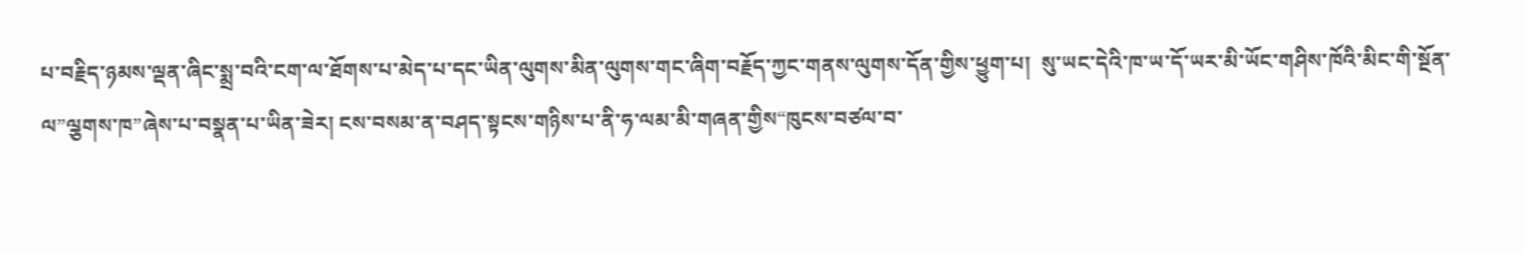པ་བརྗིད་ཉམས་ལྡན་ཞིང་སྨྲ་བའི་ངག་ལ་ཐོགས་པ་མེད་པ་དང་ཡིན་ལུགས་མིན་ལུགས་གང་ཞིག་བརྗོད་ཀྱང་གནས་ལུགས་དོན་གྱིས་ཕྱུག་པ།  སུ་ཡང་དེའི་ཁ་ཡ་དོ་ཡར་མི་ཡོང་གཤིས་ཁོའི་མིང་གི་སྔོན་ལ”ལྕགས་ཁ”ཞེས་པ་བསྣན་པ་ཡིན་ཟེར། ངས་བསམ་ན་བཤད་སྟངས་གཉིས་པ་ནི་ཧ་ལམ་མི་གཞན་གྱིས“ཁུངས་བཙལ་བ་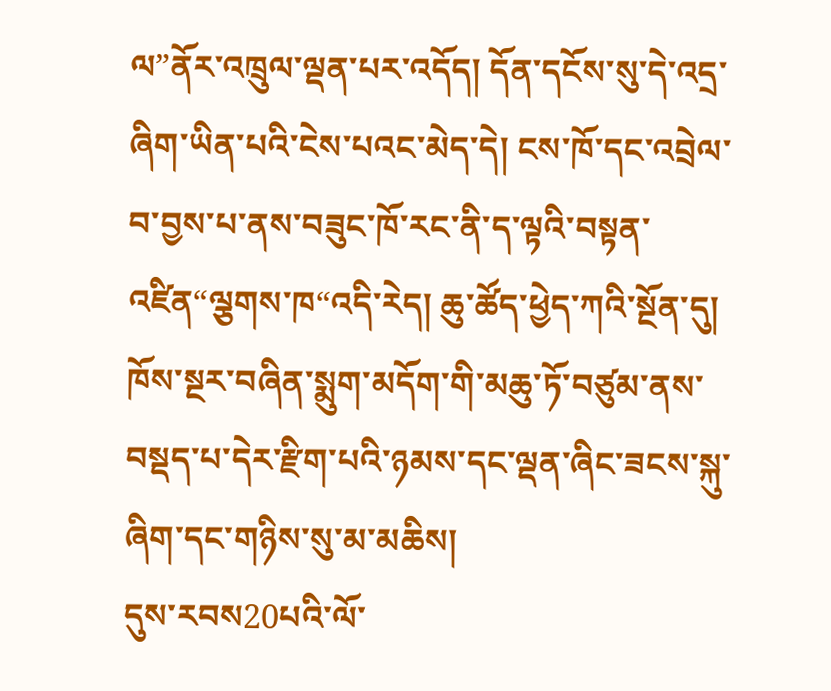ལ”ནོར་འཁྲུལ་ལྡན་པར་འདོད། དོན་དངོས་སུ་དེ་འདྲ་ཞིག་ཡིན་པའི་ངེས་པའང་མེད་དེ། ངས་ཁོ་དང་འབྲེལ་བ་བྱས་པ་ནས་བཟུང་ཁོ་རང་ནི་ད་ལྟའི་བསྟན་འཛིན“ལྕགས་ཁ“འདི་རེད། ཆུ་ཚོད་ཕྱེད་ཀའི་སྔོན་དུ། ཁོས་སྔར་བཞིན་སྨུག་མདོག་གི་མཆུ་ཏོ་བཙུམ་ནས་བསྡད་པ་དེར་རྫིག་པའི་ཉམས་དང་ལྡན་ཞིང་ཟངས་སྐུ་ཞིག་དང་གཉིས་སུ་མ་མཆིས།
དུས་རབས20པའི་ལོ་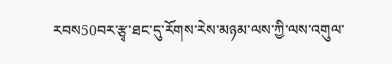རབས50བར་རྩྭ་ཐང་དུ་རོགས་རེས་མཉམ་ལས་ཀྱི་ལས་འགུལ་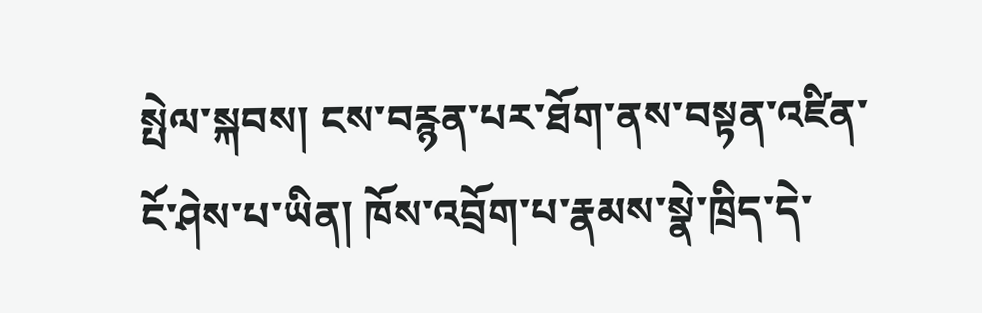སྤེལ་སྐབས། ངས་བརྙན་པར་ཐོག་ནས་བསྟན་འཛིན་ངོ་ཤེས་པ་ཡིན། ཁོས་འབྲོག་པ་རྣམས་སྣེ་ཁྲིད་དེ་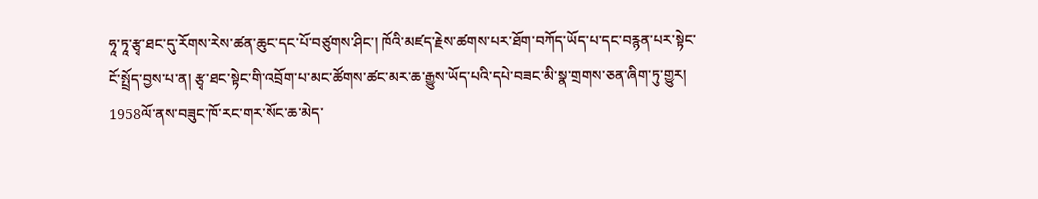ཧཱ་ཏཱ་རྩྭ་ཐང་དུ་རོགས་རེས་ཚན་ཆུང་དང་པོ་བཙུགས་ཤིང་། ཁོའི་མཛད་རྗེས་ཚགས་པར་ཐོག་བཀོད་ཡོད་པ་དང་བརྙན་པར་སྟེང་ངོ་སྤྲོད་བྱས་པ་ན། རྩྭ་ཐང་སྟེང་གི་འབྲོག་པ་མང་ཚོགས་ཚང་མར་ཆ་རྒྱུས་ཡོད་པའི་དཔེ་བཟང་མི་སྣ་གྲགས་ཅན་ཞིག་ཏུ་གྱུར། 1958ལོ་ནས་བཟུང་ཁོ་རང་གར་སོང་ཆ་མེད་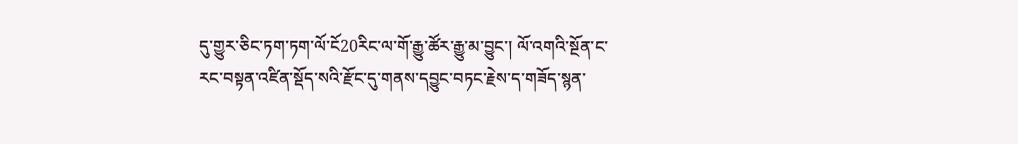དུ་གྱུར་ཅིང་ཏག་ཏག་ལོ་ངོ20རིང་ལ་གོ་རྒྱུ་ཚོར་རྒྱུ་མ་བྱུང་། ལོ་འགའི་སྔོན་ང་རང་བསྟན་འཛིན་སྡོད་སའི་རྫོང་དུ་གནས་དབྱུང་བཏང་རྗེས་ད་གཟོད་སྙན་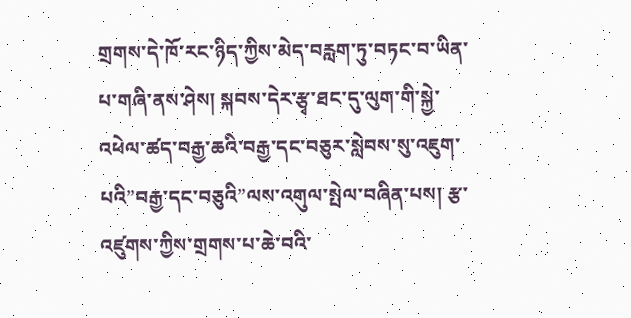གྲགས་དེ་ཁོ་རང་ཉིད་ཀྱིས་མེད་བརླག་ཏུ་བཏང་བ་ཡིན་པ་གཞི་ནས་ཤེས། སྐབས་དེར་རྩྭ་ཐང་དུ་ལུག་གི་སྐྱེ་འཕེལ་ཚད་བརྒྱ་ཆའི་བརྒྱ་དང་བཅུར་སླེབས་སུ་འཇུག་པའི”བརྒྱ་དང་བཅུའི”ལས་འགུལ་སྤེལ་བཞིན་པས། རྩ་འཛུགས་ཀྱིས་གྲགས་པ་ཆེ་བའི་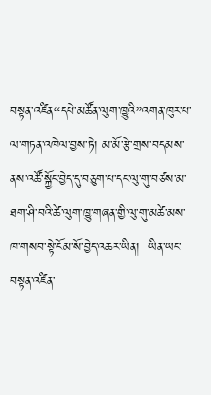བསྟན་འཛིན“དཔེ་མཚོན་ལུག་ཁྱུའི”འགན་ཁུར་པ་ལ་གཏན་འཁེལ་བྱས་ཏེ། མ་མོ་རྩེ་གྲས་བདམས་ནས་འཚོ་སྐྱོང་བྱེད་དུ་བཅུག་པ་དང་ལུ་གུ་བཙས་མ་ཐག་ཤི་བའི་ཚེ་ལུག་ཁྱུ་གཞན་གྱི་ལུ་གུ་མཚེ་མས་ཁ་གསབ་སྟེ་ངོམ་སོ་བྱེད་འཆར་ཡིན།  ཡིན་ཡང་བསྟན་འཛིན་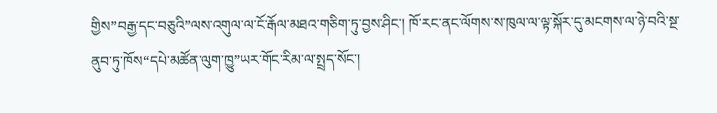གྱིས”བརྒྱ་དང་བཅུའི”ལས་འགུལ་ལ་ངོ་རྒོལ་མཐའ་གཅིག་ཏུ་བྱས་ཤིང་། ཁོ་རང་ནང་ལོགས་ས་ཁུལ་ལ་ལྟ་སྐོར་དུ་མངགས་ལ་ཉེ་བའི་སྔ་ནུབ་ཏུ་ཁོས“དཔེ་མཚོན་ལུག་ཁྱུ”ཡར་གོང་རིམ་ལ་སྤྲད་སོང་།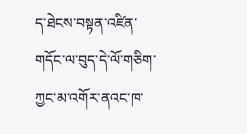ད་ཐེངས་བསྟན་འཛིན་གདོང་ལ་བུད་དེ་ལོ་གཅིག་ཀྱང་མ་འགོར་ནའང་ཁ་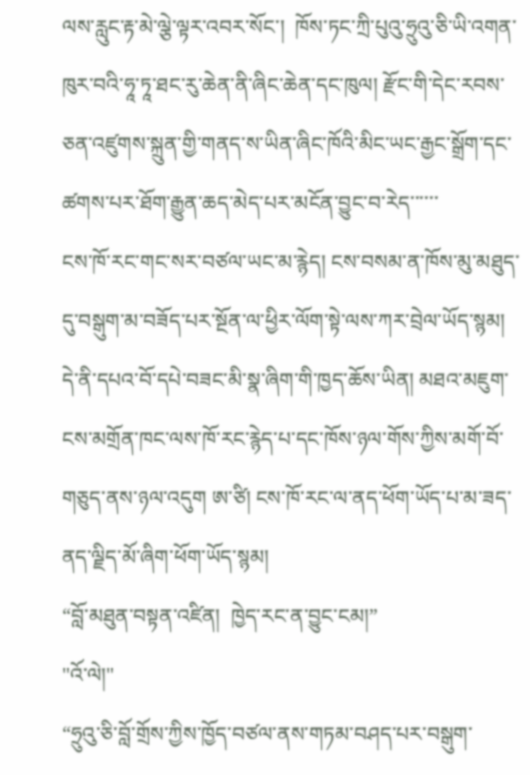ལས་རླུང་རྟ་མེ་ལྕེ་ལྟར་འབར་སོང་།  ཁོས་ཏང་ཀྲི་པུའུ་ཧྲུའུ་ཅི་ཡི་འགན་ཁུར་བའི་ཧཱ་ཏཱ་ཐང་རུ་ཆེན་ནི་ཞིང་ཆེན་དང་ཁུལ། རྫོང་གི་དེང་རབས་ཅན་འཛུགས་སྐྲུན་གྱི་གནད་ས་ཡིན་ཞིང་ཁོའི་མིང་ཡང་རྒྱང་སྒྲོག་དང་ཚགས་པར་ཐོག་རྒྱུན་ཆད་མེད་པར་མངོན་བྱུང་བ་རེད་་་་་་
ངས་ཁོ་རང་གང་སར་བཙལ་ཡང་མ་རྙེད། ངས་བསམ་ན་ཁོས་མུ་མཐུད་དུ་བསྒུག་མ་བཟོད་པར་སྔོན་ལ་ཕྱིར་ལོག་སྟེ་ལས་ཀར་བྲེལ་ཡོད་སྙམ། དེ་ནི་དཔའ་བོ་དཔེ་བཟང་མི་སྣ་ཞིག་གི་ཁྱད་ཆོས་ཡིན། མཐའ་མཇུག་ངས་མགྲོན་ཁང་ལས་ཁོ་རང་རྙེད་པ་དང་ཁོས་ཉལ་གོས་ཀྱིས་མགོ་བོ་གཅུད་ནས་ཉལ་འདུག ཨ་ཙི། ངས་ཁོ་རང་ལ་ནད་ཕོག་ཡོད་པ་མ་ཟད་ནད་ལྗིད་མོ་ཞིག་ཕོག་ཡོད་སྙམ།
“བློ་མཐུན་བསྟན་འཛིན།  ཁྱེད་རང་ན་བྱུང་ངམ།”
"འོ་ལེ།"
“ཧྲུའུ་ཅི་བློ་གྲོས་ཀྱིས་ཁྱོད་བཙལ་ནས་གཏམ་བཤད་པར་བསྒུག་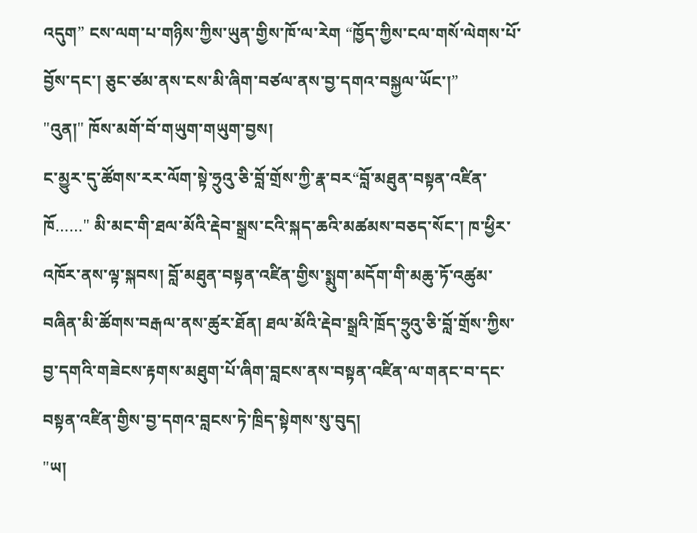འདུག” ངས་ལག་པ་གཉིས་ཀྱིས་ཡུན་གྱིས་ཁོ་ལ་རེག “ཁྱོད་ཀྱིས་ངལ་གསོ་ལེགས་པོ་བྱོས་དང་། ཅུང་ཙམ་ནས་ངས་མི་ཞིག་བཙལ་ནས་བྱ་དགའ་བསྐྱལ་ཡོང་།”
"འུན།" ཁོས་མགོ་བོ་གཡུག་གཡུག་བྱས།
ང་མྱུར་དུ་ཚོགས་རར་ལོག་སྟེ་ཧྲུའུ་ཅི་བློ་གྲོས་ཀྱི་རྣ་བར“བློ་མཐུན་བསྟན་འཛིན་ཁོ……" མི་མང་གི་ཐལ་མོའི་རྡེབ་སྒྲས་ངའི་སྐད་ཆའི་མཚམས་བཅད་སོང་། ཁ་ཕྱིར་འཁོར་ནས་ལྟ་སྐབས། བློ་མཐུན་བསྟན་འཛིན་གྱིས་སྨུག་མདོག་གི་མཆུ་ཏོ་འཚུམ་བཞིན་མི་ཚོགས་བརྒལ་ནས་ཚུར་ཐོན། ཐལ་མོའི་རྡེབ་སྒྲའི་ཁྲོད་ཧྲུའུ་ཅི་བློ་གྲོས་ཀྱིས་བྱ་དགའི་གཟེངས་རྟགས་མཐུག་པོ་ཞིག་བླངས་ནས་བསྟན་འཛིན་ལ་གནང་བ་དང་བསྟན་འཛིན་གྱིས་བྱ་དགའ་བླངས་ཏེ་ཁྲིད་སྟེགས་སུ་བུད།
"ཡ།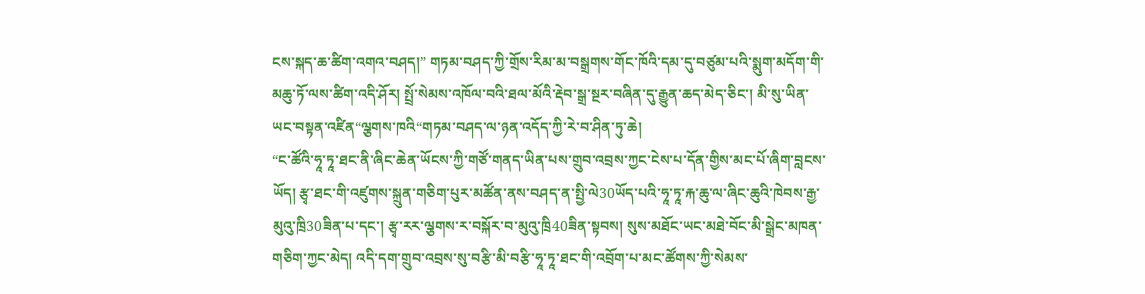ངས་སྐད་ཆ་ཚིག་འགའ་བཤད།” གཏམ་བཤད་ཀྱི་གྲོས་རིམ་མ་བསྒྲགས་གོང་ཁོའི་དམ་དུ་བཙུམ་པའི་སྨུག་མདོག་གི་མཆུ་ཏོ་ལས་ཚིག་འདི་ཤོར། སྤྲོ་སེམས་འཁོལ་བའི་ཐལ་མོའི་རྡེབ་སྒྲ་སྔར་བཞིན་དུ་རྒྱུན་ཆད་མེད་ཅིང་། མི་སུ་ཡིན་ཡང་བསྟན་འཛིན“ལྕགས་ཁའི“གཏམ་བཤད་ལ་ཉན་འདོད་ཀྱི་རེ་བ་ཤིན་ཏུ་ཆེ།
“ང་ཚོའི་ཧཱ་ཏཱ་ཐང་ནི་ཞིང་ཆེན་ཡོངས་ཀྱི་གཙོ་གནད་ཡིན་པས་གྲུབ་འབྲས་ཀྱང་ངེས་པ་དོན་གྱིས་མང་པོ་ཞིག་བླངས་ཡོད། རྩྭ་ཐང་གི་འཛུགས་སྐྲུན་གཅིག་པུར་མཚོན་ནས་བཤད་ན་སྤྱི་ལེ30ཡོད་པའི་ཧཱ་ཏཱ་རྐ་ཆུ་ལ་ཞིང་ཆུའི་ཁེབས་རྒྱ་མུའུ་ཁྲི30ཟིན་པ་དང་། རྩྭ་རར་ལྕགས་ར་བསྐོར་བ་མུའུ་ཁྲི40ཟིན་སྟབས། སུས་མཐོང་ཡང་མཐེ་བོང་མི་སྒྲེང་མཁན་གཅིག་ཀྱང་མེད། འདི་དག་གྲུབ་འབྲས་སུ་བརྩི་མི་བརྩི་ཧཱ་ཏཱ་ཐང་གི་འབྲོག་པ་མང་ཚོགས་ཀྱི་སེམས་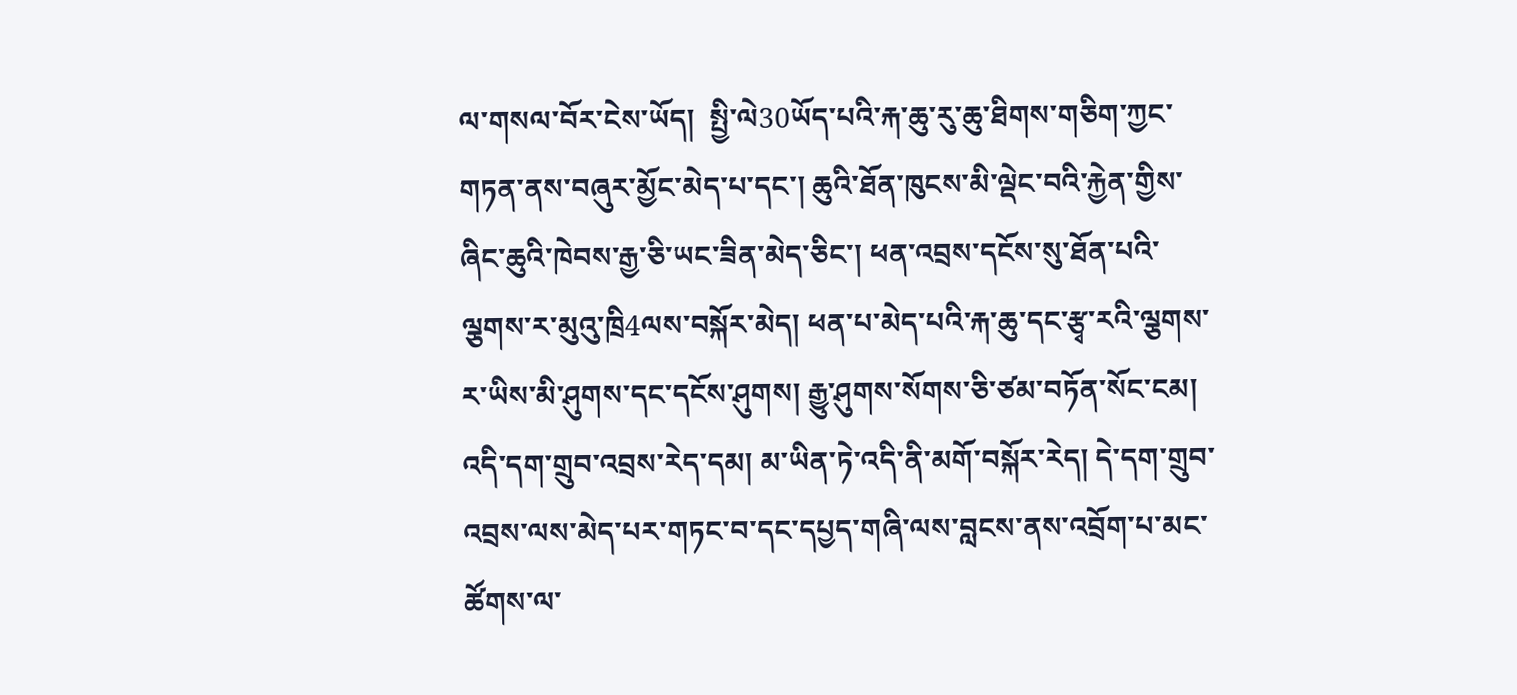ལ་གསལ་བོར་ངེས་ཡོད།  སྤྱི་ལེ30ཡོད་པའི་རྐ་ཆུ་རུ་ཆུ་ཐིགས་གཅིག་ཀྱང་གཏན་ནས་བཞུར་མྱོང་མེད་པ་དང་། ཆུའི་ཐོན་ཁུངས་མི་ལྡེང་བའི་རྐྱེན་གྱིས་ཞིང་ཆུའི་ཁེབས་རྒྱ་ཅི་ཡང་ཟིན་མེད་ཅིང་། ཕན་འབྲས་དངོས་སུ་ཐོན་པའི་ལྕགས་ར་མུའུ་ཁྲི4ལས་བསྐོར་མེད། ཕན་པ་མེད་པའི་རྐ་ཆུ་དང་རྩྭ་རའི་ལྕགས་ར་ཡིས་མི་ཤུགས་དང་དངོས་ཤུགས། རྒྱུ་ཤུགས་སོགས་ཅི་ཙམ་བཏོན་སོང་ངམ། འདི་དག་གྲུབ་འབྲས་རེད་དམ། མ་ཡིན་ཏེ་འདི་ནི་མགོ་བསྐོར་རེད། དེ་དག་གྲུབ་འབྲས་ལས་མེད་པར་གཏང་བ་དང་དཔྱད་གཞི་ལས་བླངས་ནས་འབྲོག་པ་མང་ཚོགས་ལ་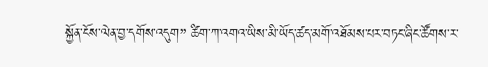སྐྱོན་ངོས་ལེན་བྱ་དགོས་འདུག” ཚིག་ཀ་འགའ་ཡིས་མི་ཡོད་ཚད་མགོ་འཐོམས་པར་བཏང་ཞིང་ཚོགས་ར་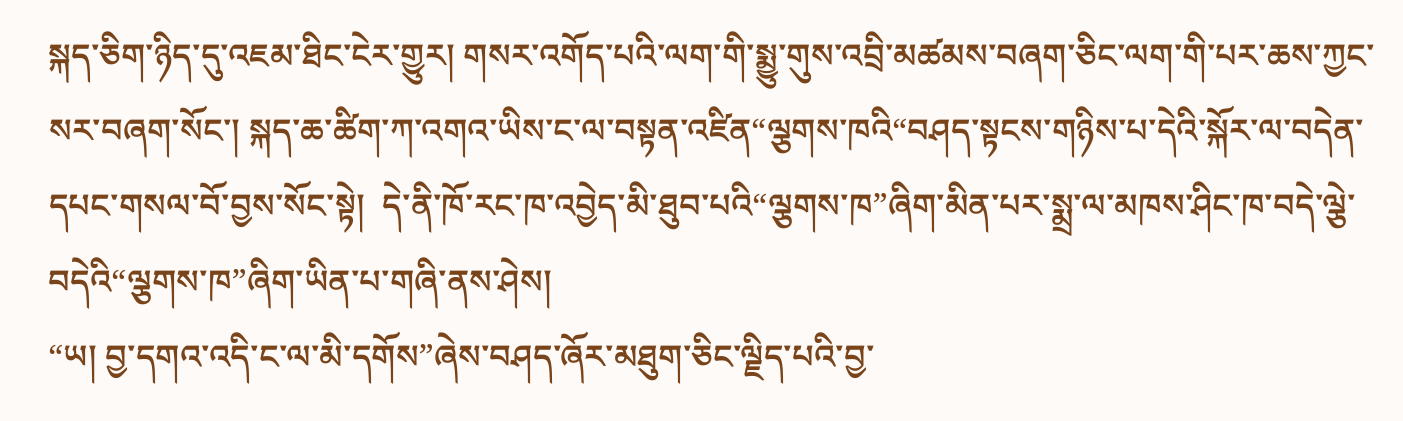སྐད་ཅིག་ཉིད་དུ་འཇམ་ཐིང་ངེར་གྱུར། གསར་འགོད་པའི་ལག་གི་སྨྱུ་གུས་འབྲི་མཚམས་བཞག་ཅིང་ལག་གི་པར་ཆས་ཀྱང་སར་བཞག་སོང་། སྐད་ཆ་ཚིག་ཀ་འགའ་ཡིས་ང་ལ་བསྟན་འཛིན“ལྕགས་ཁའི“བཤད་སྟངས་གཉིས་པ་དེའི་སྐོར་ལ་བདེན་དཔང་གསལ་བོ་བྱས་སོང་སྟེ།  དེ་ནི་ཁོ་རང་ཁ་འབྱེད་མི་ཐུབ་པའི“ལྕགས་ཁ”ཞིག་མིན་པར་སྨྲ་ལ་མཁས་ཤིང་ཁ་བདེ་ལྕེ་བདེའི“ལྕགས་ཁ”ཞིག་ཡིན་པ་གཞི་ནས་ཤེས།
“ཡ། བྱ་དགའ་འདི་ང་ལ་མི་དགོས”ཞེས་བཤད་ཞོར་མཐུག་ཅིང་ལྗིད་པའི་བྱ་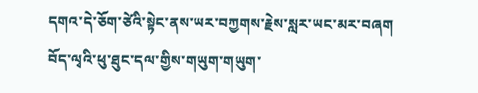དགའ་དེ་ཅོག་ཙེའི་སྟེང་ནས་ཡར་བཀྱགས་རྗེས་སླར་ཡང་མར་བཞག བོད་ལྭའི་ཕུ་ཐུང་དལ་གྱིས་གཡུག་གཡུག་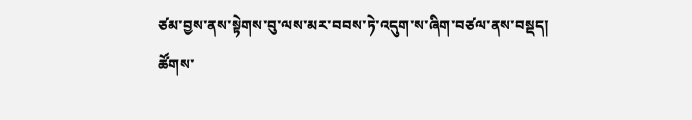ཙམ་བྱས་ནས་སྟེགས་བུ་ལས་མར་བབས་ཏེ་འདུག་ས་ཞིག་བཙལ་ནས་བསྡད།
ཚོགས་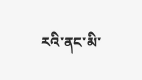རའི་ནང་མི་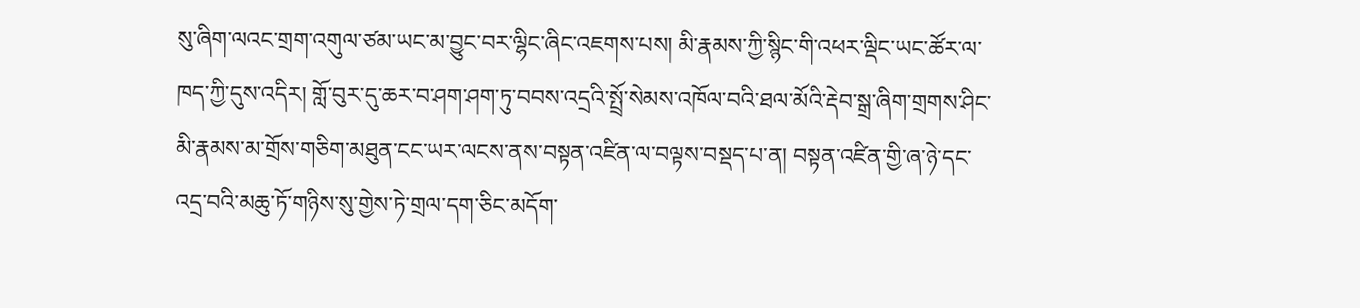སུ་ཞིག་ལའང་གྲག་འགུལ་ཙམ་ཡང་མ་བྱུང་བར་ལྷིང་ཞིང་འཇགས་པས། མི་རྣམས་ཀྱི་སྙིང་གི་འཕར་ལྡིང་ཡང་ཚོར་ལ་ཁད་ཀྱི་དུས་འདིར། གློ་བུར་དུ་ཆར་བ་ཤག་ཤག་ཏུ་བབས་འདྲའི་སྤྲོ་སེམས་འཁོལ་བའི་ཐལ་མོའི་རྡེབ་སྒྲ་ཞིག་གྲགས་ཤིང་མི་རྣམས་མ་གྲོས་གཅིག་མཐུན་ངང་ཡར་ལངས་ནས་བསྟན་འཛིན་ལ་བལྟས་བསྡད་པ་ན། བསྟན་འཛིན་གྱི་ཞ་ཉེ་དང་འདྲ་བའི་མཆུ་ཏོ་གཉིས་སུ་གྱེས་ཏེ་གྲལ་དག་ཅིང་མདོག་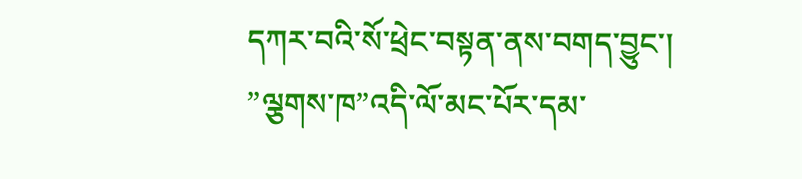དཀར་བའི་སོ་ཕྲེང་བསྟན་ནས་བགད་བྱུང་། ”ལྕགས་ཁ”འདི་ལོ་མང་པོར་དམ་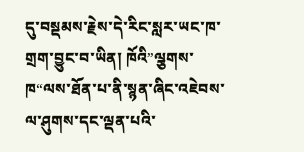དུ་བསྡམས་རྗེས་དེ་རིང་སླར་ཡང་ཁ་གྲག་བྱུང་བ་ཡིན། ཁོའི”ལྕགས་ཁ“ལས་ཐོན་པ་ནི་སྙན་ཞིང་འཇེབས་ལ་ཤུགས་དང་ལྡན་པའི་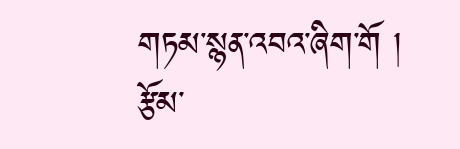གཏམ་སྙན་འབའ་ཞིག་གོ །
རྩོམ་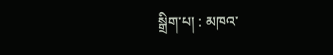སྒྲིག་པ། : མཁའ་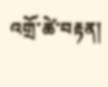འགྲོ་ཚེ་བརྟན།